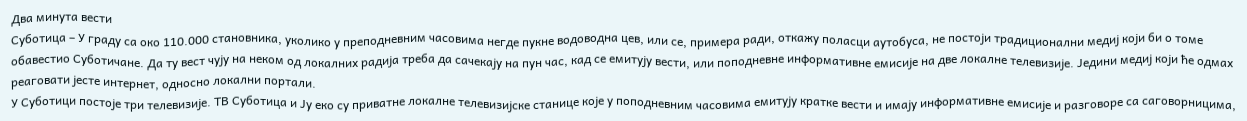Два минута вести
Суботица – У граду са око 110.000 становника, уколико у преподневним часовима негде пукне водоводна цев, или се, примера ради, откажу поласци аутобуса, не постоји традиционални медиј који би о томе обавестио Суботичане. Да ту вест чују на неком од локалних радија треба да сачекају на пун час, кад се емитују вести, или поподневне информативне емисије на две локалне телевизије. Једини медиј који ће одмах реаговати јесте интернет, односно локални портали.
У Суботици постоје три телевизије. ТВ Суботица и Ју еко су приватне локалне телевизијске станице које у поподневним часовима емитују кратке вести и имају информативне емисије и разговоре са саговорницима,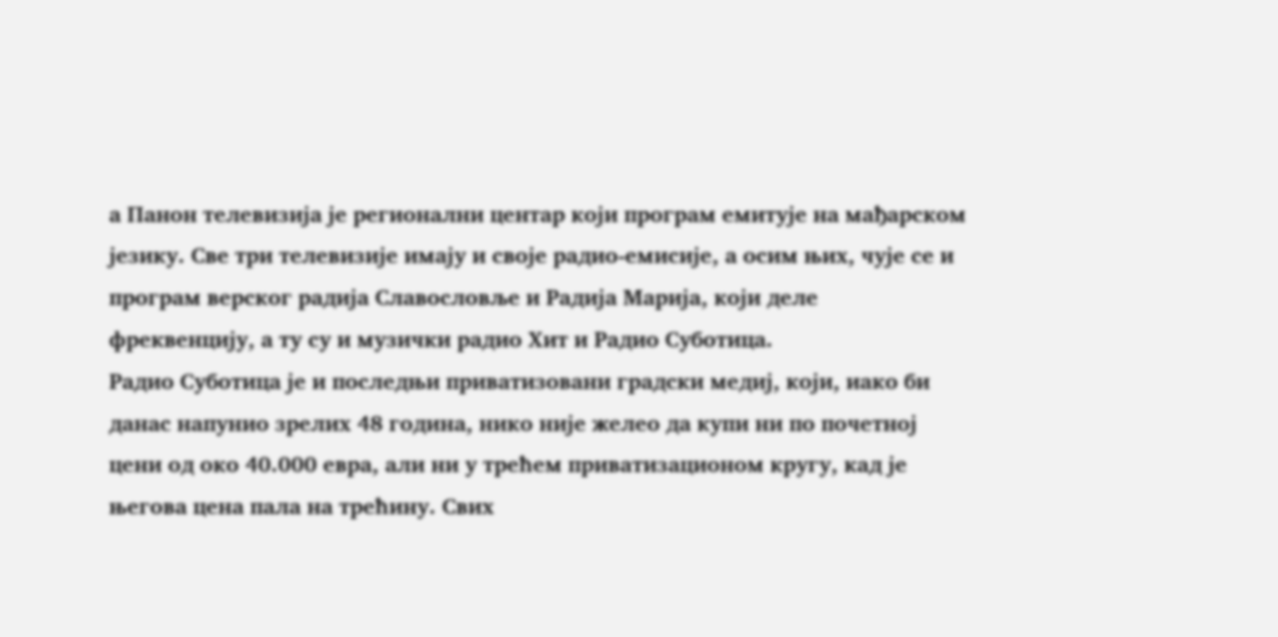а Панон телевизија је регионални центар који програм емитује на мађарском језику. Све три телевизије имају и своје радио-емисије, а осим њих, чује се и програм верског радија Славословље и Радија Марија, који деле фреквенцију, а ту су и музички радио Хит и Радио Суботица.
Радио Суботица је и последњи приватизовани градски медиј, који, иако би данас напунио зрелих 48 година, нико није желео да купи ни по почетној цени од око 40.000 евра, али ни у трећем приватизационом кругу, кад је његова цена пала на трећину. Свих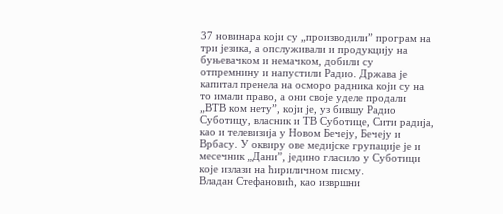37 новинара који су „производили” програм на три језика, а опслуживали и продукцију на буњевачком и немачком, добили су отпремнину и напустили Радио. Држава је капитал пренела на осморо радника који су на то имали право, а они своје уделе продали „ВТВ ком нету”, који је, уз бившу Радио Суботицу, власник и ТВ Суботице, Сити радија, као и телевизија у Новом Бечеју, Бечеју и Врбасу. У оквиру ове медијске групације је и месечник „Дани”, једино гласило у Суботици које излази на ћириличном писму.
Владан Стефановић, као извршни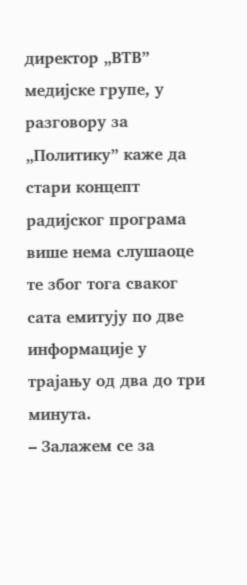директор „ВТВ” медијске групе, у разговору за „Политику” каже да стари концепт радијског програма више нема слушаоце те због тога сваког сата емитују по две информације у трајању од два до три минута.
– Залажем се за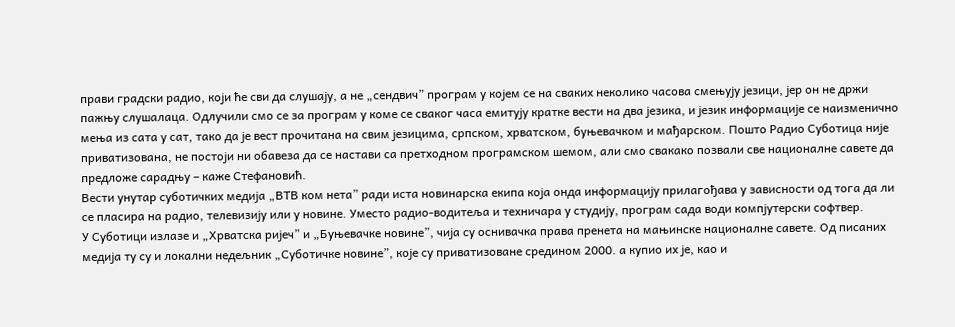прави градски радио, који ће сви да слушају, а не „сендвич” програм у којем се на сваких неколико часова смењују језици, јер он не држи пажњу слушалаца. Одлучили смо се за програм у коме се сваког часа емитују кратке вести на два језика, и језик информације се наизменично мења из сата у сат, тако да је вест прочитана на свим језицима, српском, хрватском, буњевачком и мађарском. Пошто Радио Суботица није приватизована, не постоји ни обавеза да се настави са претходном програмском шемом, али смо свакако позвали све националне савете да предложе сарадњу – каже Стефановић.
Вести унутар суботичких медија „ВТВ ком нета” ради иста новинарска екипа која онда информацију прилагођава у зависности од тога да ли се пласира на радио, телевизију или у новине. Уместо радио-водитеља и техничара у студију, програм сада води компјутерски софтвер.
У Суботици излазе и „Хрватска ријеч” и „Буњевачке новине”, чија су оснивачка права пренета на мањинске националне савете. Од писаних медија ту су и локални недељник „Суботичке новине”, које су приватизоване средином 2000. а купио их је, као и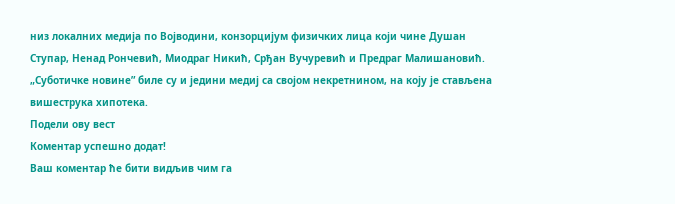низ локалних медија по Војводини, конзорцијум физичких лица који чине Душан Ступар, Ненад Рончевић, Миодраг Никић, Срђан Вучуревић и Предраг Малишановић. „Суботичке новине” биле су и једини медиј са својом некретнином, на коју је стављена вишеструка хипотека.
Подели ову вест
Комeнтар успeшно додат!
Ваш комeнтар ћe бити видљив чим га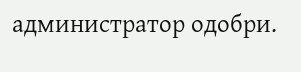администратор одобри.